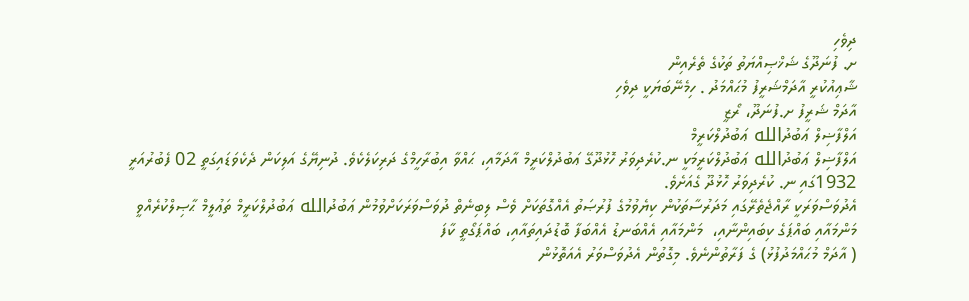ދިވެހި
ށ. ފުނަދޫގެ ޝަޚްޞިއްޔަތު ތަކުގެ ތެރެއިން
ޝާޢިއުކުރީ އާދަމްޝަރީފު މުޙައްމަދު . ހިމެނޭބަޔަކީ ދިވެހި
އާދަމް ޝަރީފު ށ.ފުނަދޫ، ރޯޒީ
އަލްފާޟިލް ޢަބުދުالله ޢަބުދުލްކަރީމް
އަލްފާޟިލް ޢަބުދުالله ޢަބުދުލްކަރީމަކީ ނ.ކުރެދިވަރު ހޮޅުދޫގޭ ޢަބުދުލްކަރީމް އާދަމާއި، ޙައްވާ އިބުރާހީމްގެ ދަރިކަލެކެވެ. ދުނިޔޭގެ އަލިކަން ދެކެވަޑައިގަތީ 02 ފެބުރުއަރީ 1932ގައި ނ. ކުރެދިވަރު ހޮޅުދޫ ގެއަށެވެ.
އެދުވަސްވަރަކީ ރާއްޖެތެރޭގައި މަދަރުސާތަކުން ކިޔެވުމުގެ ފުރުޞަތު އެއްގޮތަކަށް ވެސް ލިބިނެތް ދުވަސްވަރަކަށްވުމުން ޢަބުދުالله ޢަބުދުލްކަރީމް ތަޢުލީމް ޙާޞިލްކުރެއްވީ މަންމައާއި ބައްޕަގެ ކިބައިންނާއި،  މަންމައާއި އެއްބަނޑު އެއްބަފާ ބޮޑުދައިތައާއި، ބައްޕަގޯތީ ކާފަ
( އާދަމް މުޙައްމަދުފުޅު) ގެ ފަރާތުންނެވެ. މިގޮތުން އެދުވަސްވަރު އެއަތޮޅުން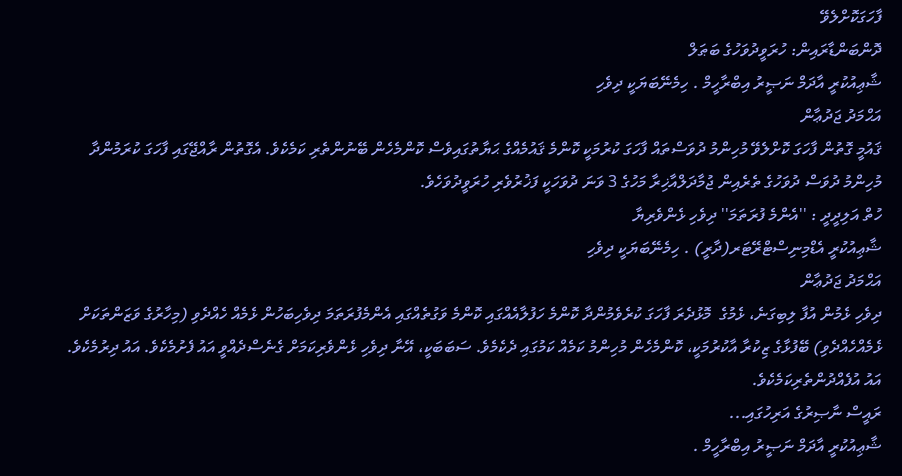ފާހަގަކޮށްލެވޭ
ދޮންބަންޑާރައިން: ހުރަވީދުވަހުގެ ބަޠަލް
ޝާޢިއުކުރީ އާދަމް ނަޞީރު އިބްރާހީމް . ހިމެނޭބަޔަކީ ދިވެހި
އަޙްމަދު ޖަދުޢާން
ޤައުމީ ގޮތުން ފާހަގަ ކޮށްލެވޭ މުހިންމު ދުވަސްތައް ފާހަގަ ކުރުމަކީ ކޮންމެ ޤައުމެއްގެ ޙަޔާތުގައިވެސް ކޮންމެހެން ބޭނުންތެރި ކަމެކެވެ. އެގޮތުން ރާއްޖޭގައި ފާހަގަ ކުރަމުންދާ މުހިންމު ދުވަސް ދުވަހުގެ ތެރެއިން ޖުމާދަލްއާޚިރާ މަހުގެ 3 ވަނަ ދުވަހަކީ ފަޚުރުވެރި ހުރަވީދުވަހެވެ.
ހުތް އަލިދީދީ : ''އެންމެ ފުރަތަމަ'' ދިވެހި ޅެންވެރިޔާ
ޝާޢިއުކުރީ އެޑްމިނިސްޓްރޭޓަރ(ދާރީ) . ހިމެނޭބަޔަކީ ދިވެހި
އަޙްމަދު ޖަދުޢާން
ދިވެހި ޅެމުން އުފާ ލިބިގަނެ، ޅެމުގެ  މޮޅުދެރަ ފާހަގަ ކުރެވެމުންދާ ކޮންމެ ހަފުލާއެއްގައި ކޮންމެ ވަގުތެއްގައި އެންމެފުރަތަމަ ދިވެހިބަހުން ޅެމެއް ހެއްދެވި (މިހާރުގެ ވަޒަންތަކަށް ޅެމެއްހެއްދެވި) ބޭފުޅާގެ ޒިކުރާ އާކުރުމަކީ، ކޮންމެހެން މުހިންމު ކަމެއް ކަމުގައި ދެކެމެވެ. ސަބަބަކީ، އޭނާ ދިވެހި ޅެންވެރިކަމަށް ގެނެސްދެއްވީ އައު ފެށުމެކެވެ. އައު ދިރުމެކެވެ. އައު އުފެއްދުންތެރިކަމެކެވެ.
ރައީސް ނާޞިރުގެ އަރިހުގައި...
ޝާޢިއުކުރީ އާދަމް ނަޞީރު އިބްރާހީމް .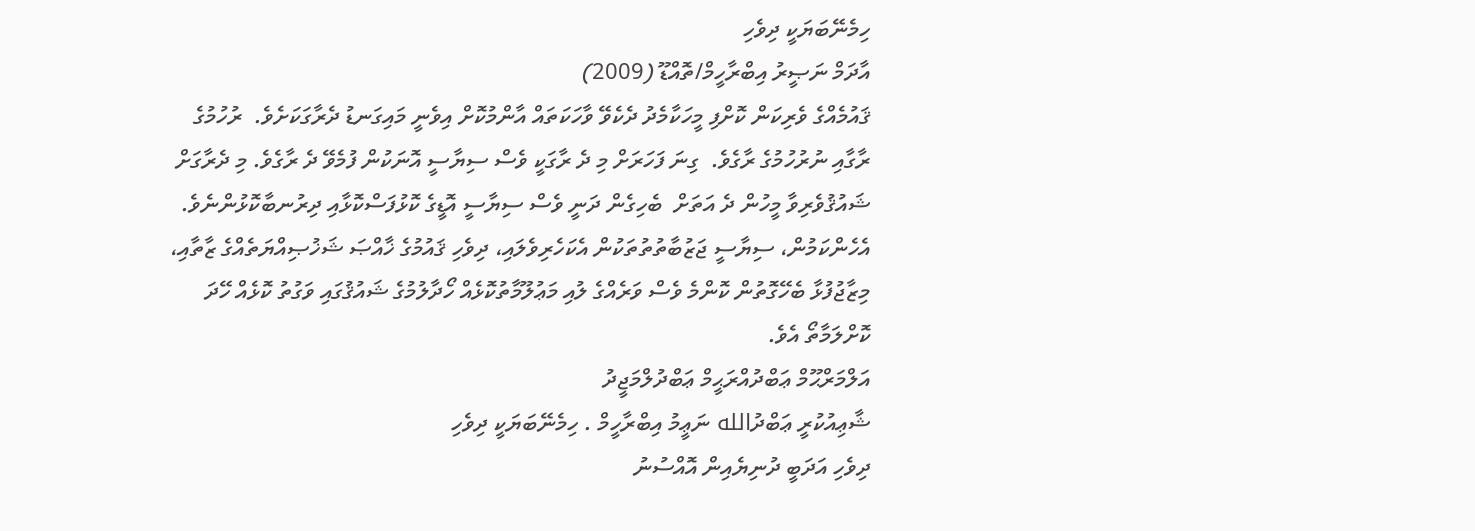ހިމެނޭބަޔަކީ ދިވެހި
އާދަމް ނަޞީރު އިބްރާހީމް/ތޮއްޑޫ (2009)
ޤައުމެއްގެ ވެރިކަން ކޮށްފި މީހަކާމެދު ދެކެވޭ ވާހަކަތައް އާންމުކޮށް އިވެނީ މައިގަނޑު ދެރާގަކަށެވެ.  ރުހުމުގެ ރާގާއި ނުރުހުމުގެ ރާގެވެ.  ގިނަ ފަހަރަށް މި ދެ ރާގަކީ ވެސް ސިޔާސީ އޮނަކުން ފުމެވޭ ދެ ރާގެވެ. މި ދެރާގަށް ޝައުޤުވެރިވާ މީހުން ދެ އަތަށް  ބެހިގެން ދަނީ ވެސް ސިޔާސީ އޮޑީގެ ކޮޅުފަސްކޮޅާއި ދިރުނބާކޮޅުންނެވެ.
އެހެންކަމުން، ސިޔާސީ ޖަޒުބާތުތުތަކުން އެކަހެރިވެލައި، ދިވެހި ޤައުމުގެ ޚާއްޞަ ޝަޚުޞިއްޔަތެއްގެ ޒާތާއި، މިޒާޖުފުޅާ ބެހޭގޮތުން ކޮންމެ ވެސް ވަރެއްގެ ލުއި މަޢުލޫމާތުކޮޅެއް ހޯދާލުމުގެ ޝައުޤުގައި ވަގުތު ކޮޅެއް ހޭދަ ކޮށްލަމާތޯ އެވެ.
އަލްމަރްޙޫމް ޢަބްދުއްރަޙީމް ޢަބްދުލްމަޖީދު
ޝާޢިއުކުރީ ޢަބްދުالله ނަޢީމު އިބްރާހީމް . ހިމެނޭބަޔަކީ ދިވެހި
ދިވެހި އަދަބީ ދުނިޔެއިން އޮއްސުނު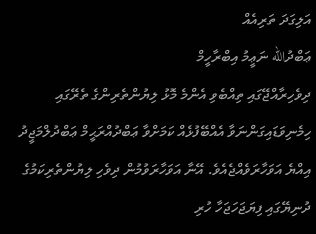އަލިގަދަ ތަރިއެއް
ޢަބްދުالله ނަޢީމު އިބްރާހީމް
ދިވެހިރާއްޖޭގައި ތިއްބެވި އެންމެ މޮޅު ލިޔުންތެރިންގެ ތެރޭގައި ހިމެނިވަޑައިގަންނަވާ އެއްބޭފުޅެއް ކަމަށްވާ ޢަބްދުއްރަޙީމް ޢަބްދުލްމަޖީދު އިއްޔެ އަވަހާރަވެއްޖެއެވެ. އޭނާ އަވަހާރަވުމުން ދިވެހި ލިޔުންތެރިކަމުގެ ދުނިޔޭގައި ފިޔަޖަހަޖަހާ ހުރި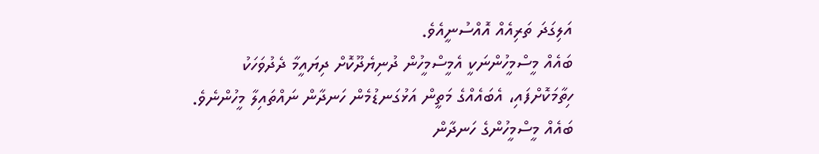އަލިގަދަ ތަރިއެއް އޮއްސުނީއެވެ.
ބައެއް މީސްމީހުންނަކީ އެމީސްމީހުން ދުނިޔެދޫކޮށް ދިޔައީމާ ދެދުވަހަކު ހިތާމަކޮށްފައި، އެބައެއްގެ މަތީން އަޅުގަނޑުމެން ހަނދާން ނައްތައިލާ މީހުންނެވެ. ބައެއް މީސްމީހުންގެ ހަނދާން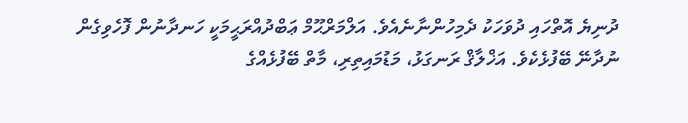ދުނިޔެ އޮތްހައި ދުވަހަކު ދެމިހުންނާނެއެވެ. އަލްމަރްޙޫމް ޢަބްދުއްރަޙީމަކީ ހަނދާނުން ފޮހެވިގެން ނުދާނޭ ބޭފުޅެކެވެ. އަޚްލާޤް ރަނގަޅު، މަޑުމައިތިރި، މާތް ބޭފުޅެއްގެ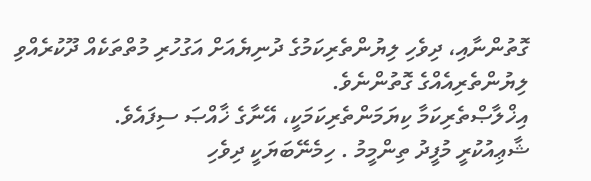ގޮތުންނާއި، ދިވެހި ލިޔުންތެރިކަމުގެ ދުނިޔެއަށް އަގުހުރި މުތްތަކެއް ދޫކުރެއްވި ލިޔުންތެރިއެއްގެ ގޮތުންނެވެ.
އިޚްލާޞްތެރިކަމާ ކިޔަމަންތެރިކަމަކީ، އޭނާގެ ޚާއްޞަ ސިފައެވެ.
ޝާޢިއުކުރީ މުފީދު ތިންމީމު . ހިމެނޭބަޔަކީ ދިވެހި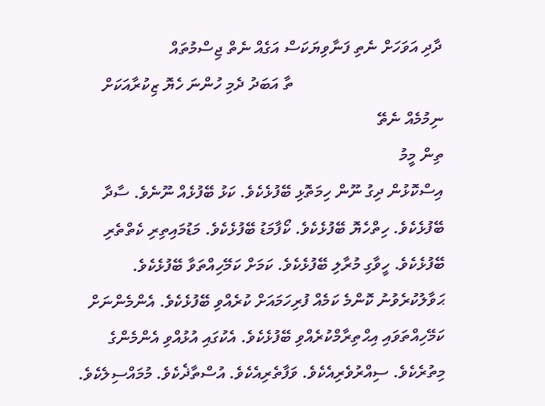ދާދި އަވަހަށް ނެތި ފަނާވިޔަކަސް އަގެއް ނެތް ޖިސްމުތައް
                                    ތާ އަބަދު ދެމި ހުންނަ ހެޔޮ ޒިކުރާއަކަށް ނިމުމެއް ނެތޭ
ތިން މީމު
އިސްކޮޅުން ދިގު ނޫން ހިމަތޮޅި ބޭފުޅެކެވެ. ކަޅު ބޭފުޅެއް ނޫނެވެ. ސާދާ ބޭފުޅެކެވެ. ހިތްހެޔޮ ބޭފުޅެކެވެ. ކޯފާމަޑު ބޭފުޅެކެވެ. މަޑުމައިތިރި ކެތްތެރި ބޭފުޅެކެވެ. ހީވާގި މުރާލި ބޭފުޅެކެވެ. ކަމަށް ކަމޭހިއްތަވާ ބޭފުޅެކެވެ. ޙަވާލުކުރެވުނު ކޮންމެ ކަމެއް ފުރިހަމައަށް ކުރެއްވި ބޭފުޅެކެވެ. އެންމެންނަށް ކަމޭހިއްތަވައި އިޙްތިރާމްކުރެއްވި ބޭފުޅެކެވެ. އެކުގައި އުޅުއްވި އެންމެންގެ މިތުރެކެވެ. ސިއްރުވެރިއެކެވެ. ވަފާތެރިއެކެވެ. އުސްތާޛެކެވެ. މުމައްސިލެކެވެ.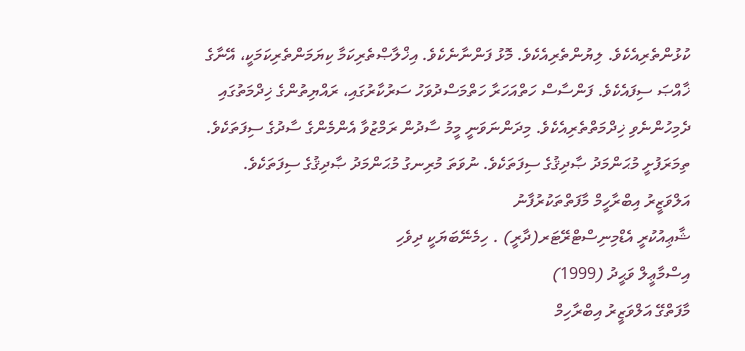ކުޅުންތެރިއެކެވެ. ލިޔުންތެރިއެކެވެ. މޮޅު ފަންނާނެކެވެ. އިޚްލާޞްތެރިކަމާ ކިޔަމަންތެރިކަމަކީ، އޭނާގެ ޚާއްޞަ ސިފައެކެވެ. ފަންސާސް ހަތްއަހަރާ ހަތްމަސްދުވަހު ސަރުކާރުގައި، ރައްޔިތުންގެ ޚިދްމަތުގައި ދެމިހުންނެވި ޚިދްމަތްތެރިއެކެވެ. މިދަންނަވަނީ މީމު ސާދުން ރަމްޒުވާ އެންމެންގެ ސާދުގެ ސިފަތަކެވެ. ތިމަރަފުށީ މުޙަންމަދު ޞާދިޤުގެ ސިފަތަކެވެ. ނުވަތަ މުރިނގު މުޙަންމަދު ޞާދިޤުގެ ސިފަތަކެވެ.
އަލްވަޒީރު އިބްރާހީމް މާފަތްތަކުރުފާނު
ޝާޢިއުކުރީ އެޑްމިނިސްޓްރޭޓަރ(ދާރީ) . ހިމެނޭބަޔަކީ ދިވެހި
އިސްމާޢީލް ވަޙީދު (1999)
މާފަތްގޭ އަލްވަޒީރު އިބްރާހިމް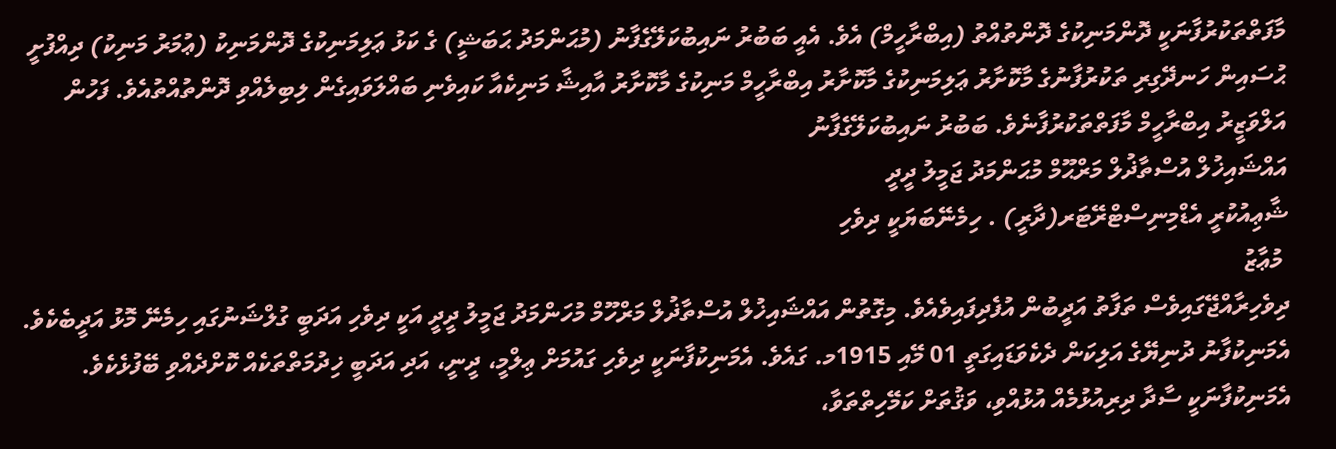މާފަތްތަކުރުފާނަކީ ދޮންމަނިކުގެ ދޮންތުއްތު (އިބްރާހީމް) އެވެ. އެއީ ބަބުރު ނައިބުކަލޭގެފާނު (މުޙަންމަދު ޙަބަޝީ) ގެ ކަޅު ޢަލިމަނިކުގެ ދޮންމަނިކު (ޢުމަރު މަނިކު) ދިއްފުށީ ޙުސައިން ހަނދޭގިރި ތަކުރުފާނުގެ މާކޮށާރު ޢަލިމަނިކުގެ މާކޮށާރު އިބްރާހީމް މަނިކުގެ މާކޮށާރު އާއިޝާ މަނިކެއާ ކައިވެނި ބައްލަވައިގެން ލިބިލެއްވި ދޮންތުއްތުއެވެ. ފަހުން އަލްވަޒީރު އިބްރާހީމް މާފަތްތަކުރުފާނެވެ. ބަބުރު ނައިބުކަލޭގެފާނު
އައްޝައިޚުލް އުސްތާޛުލް މަރްޙޫމް މުޙަންމަދު ޖަމީލު ދީދީ
ޝާޢިއުކުރީ އެޑްމިނިސްޓްރޭޓަރ(ދާރީ) . ހިމެނޭބަޔަކީ ދިވެހި
 މުޢާޒު
ދިވެހިރާއްޖޭގައިވެސް ތަފާތު އަދީބުން އުފެދިފައިވެއެވެ. މިގޮތުން އައްޝައިޚުލް އުސްތާޛުލް މަރްހޫމް މުހަންމަދު ޖަމީލު ދީދީ އަކީ ދިވެހި އަދަބީ ގުލްޝަނުގައި ހިމެނޭ މޮޅު އަދީބެކެވެ. އެމަނިކުފާނު ދުނިޔޭގެ އަލިކަން ދެކެވަޑައިގަތީ 01 މޭއި 1915މ. ގައެވެ. އެމަނިކުފާނަކީ ދިވެހި ގައުމަށް ޢިލްމީ، ދީނީ، އަދި އަދަބީ ޚިދުމަތްތަކެއް ކޮށްދެއްވި ބޭފުޅެކެވެ.
އެމަނިކުފާނަކީ ސާދާ ދިރިއުޅުމެއް އުޅުއްވި، ވަޤުތަށް ކަމޭހިތްތަވާ،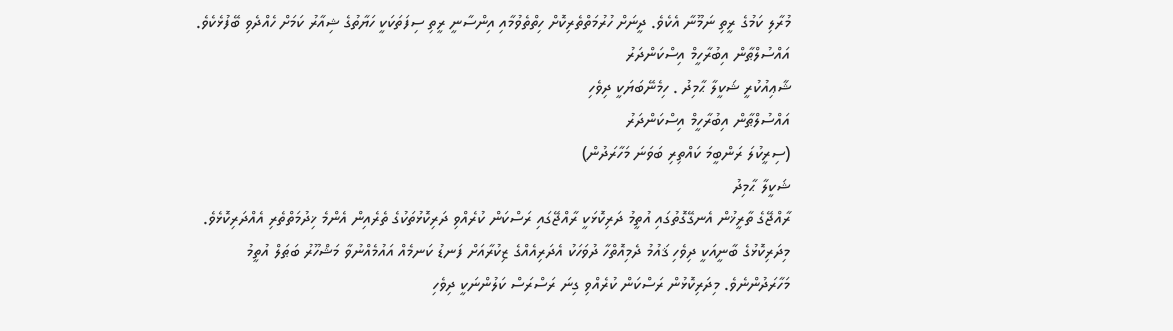މުރާލި ކަމުގެ ރީތި ނަމޫނާ އެކެވެ. ދީނަށް ހުރުމަތްތެރިކޮށް ހިތްތެވުމާއި އިންސާނީ ރީތި ސިފަތަކަކީ ހަޔާތުގެ ޝިއާރު ކަމަށް ހެއްދެވި ބޭފުޅެކެވެ.
އައްސުލްޠާން އިބުރާހީމް އިސްކަންދަރު
ޝާޢިއުކުރީ ޝަކީލާ ޙާމިދު . ހިމެނޭބަޔަކީ ދިވެހި
އައްސުލްޠާން އިބުރާހީމް އިސްކަންދަރު
(ސިރީކުލަ ރަންބީމަ ކައްތިރި ބަވަނަ މަހާރަދުން)
ޝަކީލާ ޙާމިދު
ރާއްޖޭގެ ތާރީޚުން އެނގޭގޮތުގައި އުތީމު ދަރިކޮޅަކީ ރާއްޖޭގައި ރަސްކަން ކުރެއްވި ދަރިކޮޅުތަކުގެ ތެރެއިން އެންމެ ޚިދުމަތްތެރި އެއްދަރިކޮޅެވެ. މިދަރިކޮޅުގެ ބާނީއަކީ ދިވެހި ޤައުމު ދެމިއޮތްހާ ދުވަހަކު އެދަރިއެއްގެ ޒިކުރާއަށް ފަނޑު ކަނމެއް އައުމެއްނުވާ މަޝްހޫރު ބަޠަލް އުތީމު މަހާރަދުންނެވެ. މިދަރިކޮޅުން ރަސްކަން ކުރެއްވި ގިނަ ރަސްރަސް ކަލުންނަކީ ދިވެހި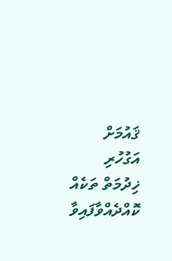ޤައުމަށް އަގުހުރި ޚިދުމަތް ތަކެއް ކޮއްދެއްވާފައިވާ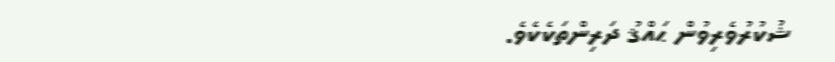ޝުކުރުވެރިވުން ޙައްޤު ދަރިންތަކެކެވެ.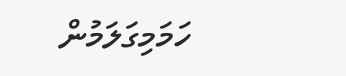ހަމަމިގަލަމުން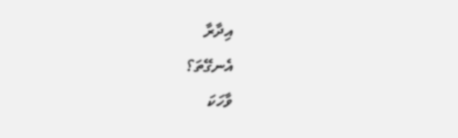އިދާރާ
އެނގޭތަ؟
ވާހަކަ